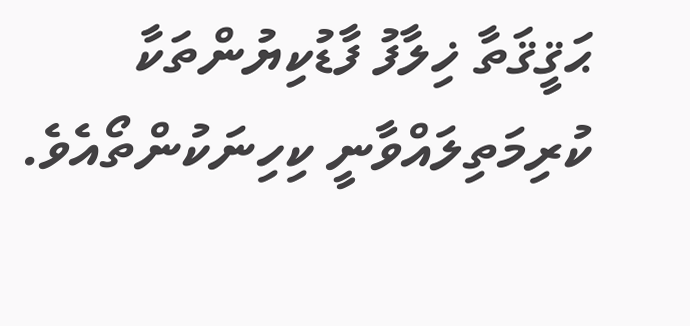ޙަޤީޤަތާ ޚިލާފު ފާޑުކިޔުންތަކާ ކުރިމަތިލައްވާނީ ކިހިނަކުންތޯއެވެ.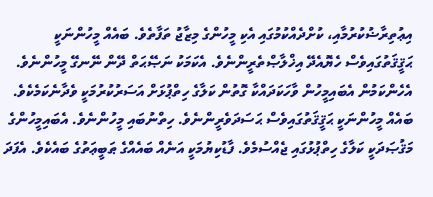އިޢުތިރާޟުކުރުމާއި، ކުށްދެއްކުމުގައި އެކި މީހުންގެ މިޒާޖު ތަފާތެވެ. ބައެއް މީހުންނަކީ ޙަޤީޤަތުގައިވެސް ހެޔޮއެދޭ އިޚްލާޞްތެރީންނެވެ. އެކަމަކު ނަޞޭޙަތް ދޭން ނޭނގޭ މީހުންނެވެ. އެހެންކަމުން އެބައިމީހުން ވާހަކަދައްކާ ގޮތުން ކަލާގެ ހިތްޕުޅަށް އަސަރުކުރުމަކީ ވެދާނެކަމެކެވެ. ބައެއް މީހުންނަކީ ޙަޤީޤަތުގައިވެސް ޙަސަދަވެރީންނެވެ. ހިތްނުބައި މީހުންނެވެ. އެބައިމީހުންގެ މަޤުޞަދަކީ ކަލާގެ ހިތްޕުޅުގައި ޖެއްސުމެވެ. ފާޑުކިޔުމަކީ އަނެއް ބައެއްގެ ޠަބީޢަތުގެ ބައެކެވެ. އެފަދަ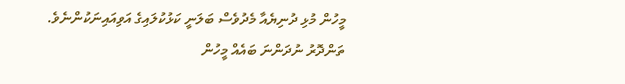މީހުން މުޅި ދުނިޔެއާ މެދުވެސް ބަލަނީ ކަޅުކުލައިގެ އަވިއައިނަކުންނެވެ.
ތަންދޮރު ނުދަންނަ ބައެއް މީހުން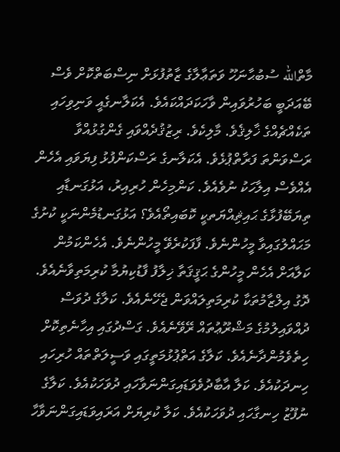މާތްالله ސުބުޙާނަހޫ ވަތަޢާލާގެ ޒާތުފުޅަށް ނިސްބަތްކޮށް ވެސް ބޭއަދަބީ ބަހުރުވައިން ވާހަކަދައްކައެވެ. އެކަލާނގެއީ ވަނިވިހައި ތަކެއްޗެއްގެ ޚާލިޤެވެ. މާލިކެވެ. ރިޒުޤުދެއްވައި ގެންގުޅުއްވާ ރަސްވަންތަ ފަރާތްޕުޅެވެ. އެކަލާނގެ ރަސްކަންފުޅު ފިޔަވައި އެހެން އެއްވެސް އިލާހަކު ނުވެއެވެ. ކަންމިހެން ހުރިއިރު، އަޅުގަނޑާއި ތިޔަބޭފުޅާގެ ޙައިޘިއްޔަތކީ ކޮބައިތޯއެވެ؟ އަޅުގަނޑުމެންނަކީ ކުށުގެ މަޙައްލުގައިވާ މީހުންނެވެ. ފާފަކުރެވޭ މީހުންނެވެ. އެހެންކަމުން ކަލާއަށް އެހެން މީހުންގެ ޙަޤީޤަތާ ޚިލާފު ފާޑުކިޔުމާ ކުރިމަތިވާނެއެވެ. ދޮގު އިލްޒާމުތަކާ ކުރިމަތިލައްވަން ޖެހޭނެއެވެ. ކަލާގެ ދުވަސް ދުއްވައިލުމުގެ މަޝްރޫޢުތައް ރޭވޭނެއެވެ. ގަސްދުގައި އިހާނެތިކޮށް ހިތެވެމުންދާނެއެވެ. ކަލާގެ އަތްޕުޅުމަތީގައި ވަސީލަތްތައް ހުރިހައި ހިނދަކުއެވެ. ކަލާ އާބާދުވެވަޑައިގަންނަވާހައި ދުވަހަކުއެވެ. ކަލާގެ ނުފޫޒު ހިނގާހައި ދުވަހަކުއެވެ. ކަލާ ކުރިޔަށް އަރައިވަޑައިގަންނަވާހާ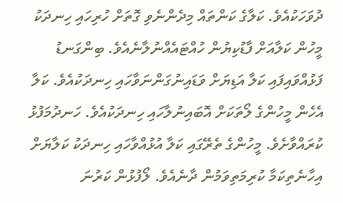ދުވަހަކުއެވެ. ކަލާގެ ކަންތައް މިދެންނެވި ގޮތަށް ހުރިހައި ހިނދަކު މީހުން ކަލާއަށް ފާޑުކިޔުން ހުއްޓައެއްނުލާނެއެވެ. ބިންގަނޑު ފަޅުއްވައިފައި ކަލާ އަޑިޔަށް ވަޑައިނުގަންނަވާހައި ހިނދަކުއެވެ. ކަލާ އެހެން މީހުންގެ ލޯތަކަށް އޮބައިނުލާހައި ހިނދަކުއެވެ. ހަނދުމަފުޅު ކުރައްވާށެވެ. މީހުންގެ ތެރޭގައި ކަލާ އުޅުއްވާހައި ހިނދަކު ކަލާޔަށް އިހާނެތިކަމާ ކުރިމަތިވަމުން ދާނެއެވެ. ލޯފުޅުން ކަރުނަ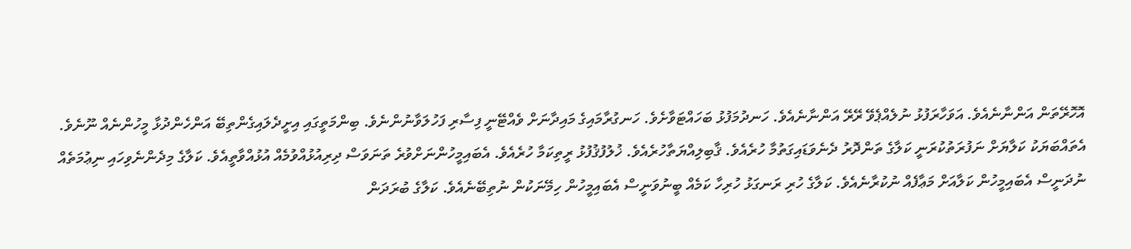އޮހޮރޭތަން އަންނާނެއެވެ. އަވަހާރަފުޅު ނުލެއްޕެވޭ ރޭރޭ އަންނާނެއެވެ. ހަނދުމަފުޅު ބަހައްޓަވާށެވެ. ހަނގުރާމައިގެ މައިދާނަށް ވެއްޓޭނީ ފިސާރި ފަހުލަވާނުންނެވެ. ބިންމަތީގައި އިށީދެލައިގެންތިބޭ އަންހެންދުޅާ މީހުންނެއް ނޫނެވެ.
އެތައްބަޔަކު ކަލާޔަށް ނަފުރަތުކުރަނީ ކަލާގެ ތަންދޮރު ދެނެވަޑައިގަތުމާ ހުރެއެވެ. ޤާބިލިއްޔަތާހުރެއެވެ. ޚުލުފުޤުފުޅު ރީތިކަމާ ހުރެއެވެ. އެބައިމީހުންނަށްވުރެ ތަނަވަސް ދިރިއުޅުއްވުމެއް އުޅުއްވާތީއެވެ. ކަލާގެ މިދެންނެވިހައި ނިޢުމަތެއް ނުދަނީސް އެބައިމީހުން ކަލާއަށް މަޢާފެއް ނުކުރާނެއެވެ. ކަލާގެ ހުރި ރަނގަޅު ހުރިހާ ކަމެއް ބީނުވަނީސް އެބައިމީހުން ހިމޭނަކުން ނުތިބޭނެއެވެ. ކަލާގެ ބުރަދަން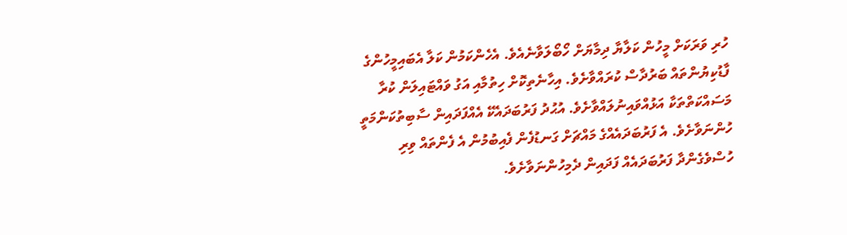ހުރި ވަރަކަށް މީހުން ކަލާޔާ ދިމާޔަށް ހޯބޯލަވާނެއެވެ. އެހެންކަމުން ކަލާ އެބައިމީހުންގެ ފާޑުކިޔުންތައް ބަރުދާސް ކުރައްވާށެވެ. އިހާނެތިކޮށް ހިތުމާއި އަގު ވައްޓައިލަން ކުރާ މަސައްކަތްތަކާ އަޅުއްވައިނުލައްވާށެވެ. އުޙުދު ފަރުބަދައެކޭ އެއްފަދައިން ސާބިތުކަންމަތީ ހުންނަވާށެވެ. އެ ފަރުބަދައެއްގެ މައްޗަށް ގަނޑުފެން ފެއިބުމުން އެ ފެންތައް ވިރި ހުސްވެގެންދާ ފަރުބަދައެއް ފަދައިން ދެމިހުންނަވާށެވެ.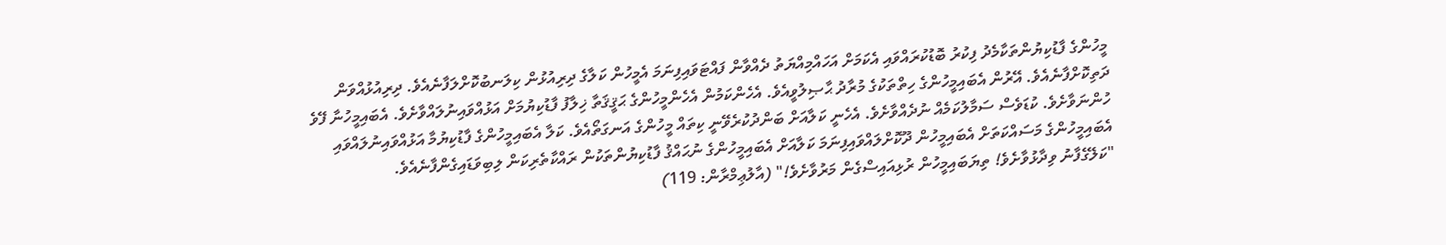މީހުންގެ ފާޑުކިޔުންތަކާމެދު ފިކުރު ބޮޑުކުރައްވައި އެކަމަށް އަހައްމިއްޔަތު ދެއްވާން ފައްޓަވައިފިނަމަ އެމީހުން ކަލާގެ ދިރިއުޅުން ކިލަނބުކޮށްލަފާނެއެވެ. ދިރިއުޅުއްވަން ދަތިކޮށްފާނެއެވެ. އޭރުން އެބައިމީހުންގެ ހިތްތަކުގެ މުރާދު ޙާޞިލުވީއެވެ. އެހެންކަމުން އެހެންމީހުންގެ ޙަޤީޤަތާ ޚިލާފު ފާޑުކިޔުމަށް އަޅުއްވައިނުލައްވާށެވެ. އެބައިމީހުނާ ފޭވެ ހުންނަވާށެވެ. ކުޑަވެސް ސަމާލުކަމެއް ނުދެއްވާށެވެ. އެހެނީ ކަލާއަށް ބަންދުކުރެވޭނީ ކިތައް މީހުންގެ އަނގަތޯއެވެ. ކަލާ އެބައިމީހުންގެ ފާޑުކިޔުމާ އަޅުއްވައިނުލައްވައި އެބައިމީހުންގެ މަސައްކަތަށް އެބައިމީހުން ދޫކޮށްލައްވައިފިނަމަ ކަލާއަށް އެބައިމީހުންގެ ނުޙައްޤު ފާޑުކިޔުންތަކުން ރައްކާތެރިކަން ލިބިވަޑައިގެންފާނެއެވެ.
"ކަލޭގެފާނު ވިދާޅުވާށެވެ! ތިޔަބައިމީހުން ރުޅިއައިސްގެން މަރުވާށެވެ!" (އާލުޢިމްރާން: 119)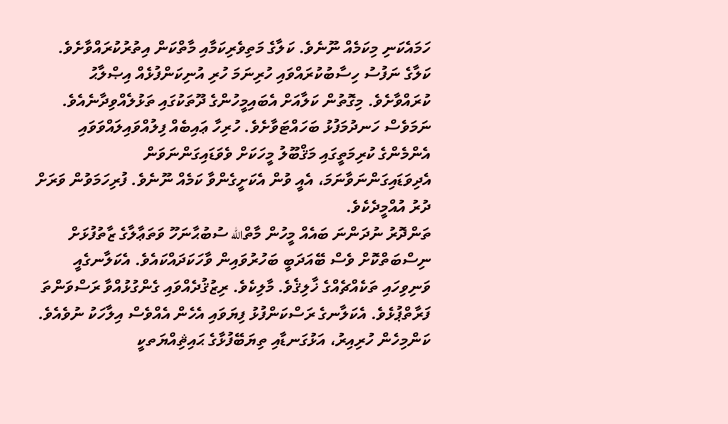ހަމައެކަނި މިކަމެއް ނޫނެވެ. ކަލާގެ މަތިވެރިކަމާއި މާތްކަން އިތުރުކުރައްވާށެވެ. ކަލާގެ ނަފުސު ހިސާބުކުރައްވައި ހުރިނަމަ ހުރި އުނިކަންފުޅެއް އިޞްލާޙު ކުރައްވާށެވެ. މިގޮތުން ކަލާއަށް އެބައިމީހުންގެ ދޫތަކުގައި ތަޅުލެއްވިދާނެއެވެ. ނަމަވެސް ހަނދުމަފުޅު ބަހައްޓަވާށެވެ. ހުރިހާ ޢައިބެއް ފިލުއްވައިލައްވަވައި އެންމެންގެ ކުރިމަތީގައި މަޤްބޫލު މީހަކަށް ވެވަޑައިގަންނަވަން އެދިވަޑައިގަންނަވާނަމަ، އެއީ ވުން އެކަށީގެންވާ ކަމެއް ނޫނެވެ. ފުރިހަމަވުން ވަރަށް ދުރު އުއްމީދެކެވެ.
ތަންދޮރު ނުދަންނަ ބައެއް މީހުން މާތްالله ސުބުޙާނަހޫ ވަތަޢާލާގެ ޒާތުފުޅަށް ނިސްބަތްކޮށް ވެސް ބޭއަދަބީ ބަހުރުވައިން ވާހަކަދައްކައެވެ. އެކަލާނގެއީ ވަނިވިހައި ތަކެއްޗެއްގެ ޚާލިޤެވެ. މާލިކެވެ. ރިޒުޤުދެއްވައި ގެންގުޅުއްވާ ރަސްވަންތަ ފަރާތްޕުޅެވެ. އެކަލާނގެ ރަސްކަންފުޅު ފިޔަވައި އެހެން އެއްވެސް އިލާހަކު ނުވެއެވެ. ކަންމިހެން ހުރިއިރު، އަޅުގަނޑާއި ތިޔަބޭފުޅާގެ ޙައިޘިއްޔަތކީ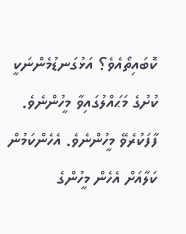ކޮބައިތޯއެވެ؟ އަޅުގަނޑުމެންނަކީ ކުށުގެ މަޙައްލުގައިވާ މީހުންނެވެ. ފާފަކުރެވޭ މީހުންނެވެ. އެހެންކަމުން ކަލާއަށް އެހެން މީހުންގެ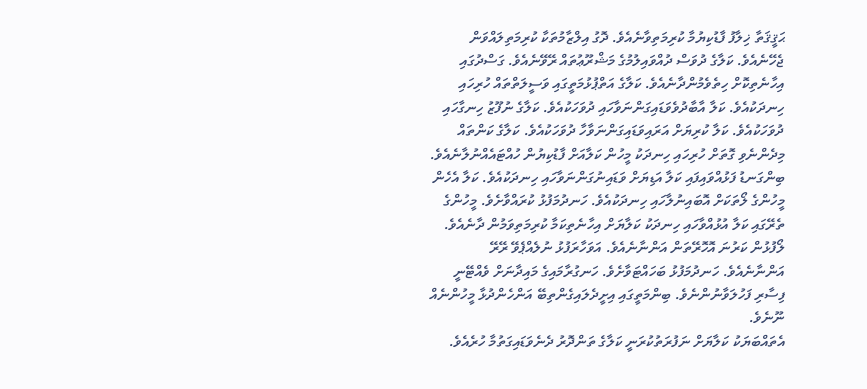ޙަޤީޤަތާ ޚިލާފު ފާޑުކިޔުމާ ކުރިމަތިވާނެއެވެ. ދޮގު އިލްޒާމުތަކާ ކުރިމަތިލައްވަން ޖެހޭނެއެވެ. ކަލާގެ ދުވަސް ދުއްވައިލުމުގެ މަޝްރޫޢުތައް ރޭވޭނެއެވެ. ގަސްދުގައި އިހާނެތިކޮށް ހިތެވެމުންދާނެއެވެ. ކަލާގެ އަތްޕުޅުމަތީގައި ވަސީލަތްތައް ހުރިހައި ހިނދަކުއެވެ. ކަލާ އާބާދުވެވަޑައިގަންނަވާހައި ދުވަހަކުއެވެ. ކަލާގެ ނުފޫޒު ހިނގާހައި ދުވަހަކުއެވެ. ކަލާ ކުރިޔަށް އަރައިވަޑައިގަންނަވާހާ ދުވަހަކުއެވެ. ކަލާގެ ކަންތައް މިދެންނެވި ގޮތަށް ހުރިހައި ހިނދަކު މީހުން ކަލާއަށް ފާޑުކިޔުން ހުއްޓައެއްނުލާނެއެވެ. ބިންގަނޑު ފަޅުއްވައިފައި ކަލާ އަޑިޔަށް ވަޑައިނުގަންނަވާހައި ހިނދަކުއެވެ. ކަލާ އެހެން މީހުންގެ ލޯތަކަށް އޮބައިނުލާހައި ހިނދަކުއެވެ. ހަނދުމަފުޅު ކުރައްވާށެވެ. މީހުންގެ ތެރޭގައި ކަލާ އުޅުއްވާހައި ހިނދަކު ކަލާޔަށް އިހާނެތިކަމާ ކުރިމަތިވަމުން ދާނެއެވެ. ލޯފުޅުން ކަރުނަ އޮހޮރޭތަން އަންނާނެއެވެ. އަވަހާރަފުޅު ނުލެއްޕެވޭ ރޭރޭ އަންނާނެއެވެ. ހަނދުމަފުޅު ބަހައްޓަވާށެވެ. ހަނގުރާމައިގެ މައިދާނަށް ވެއްޓޭނީ ފިސާރި ފަހުލަވާނުންނެވެ. ބިންމަތީގައި އިށީދެލައިގެންތިބޭ އަންހެންދުޅާ މީހުންނެއް ނޫނެވެ.
އެތައްބަޔަކު ކަލާޔަށް ނަފުރަތުކުރަނީ ކަލާގެ ތަންދޮރު ދެނެވަޑައިގަތުމާ ހުރެއެވެ.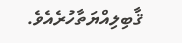ޤާބިލިއްޔަތާހުރެއެވެ.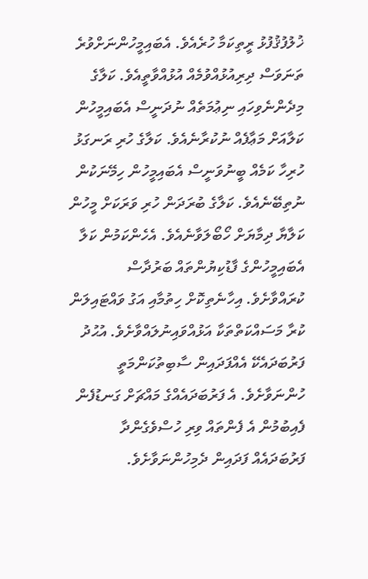ޚުލުފުޤުފުޅު ރީތިކަމާ ހުރެއެވެ. އެބައިމީހުންނަށްވުރެ ތަނަވަސް ދިރިއުޅުއްވުމެއް އުޅުއްވާތީއެވެ. ކަލާގެ މިދެންނެވިހައި ނިޢުމަތެއް ނުދަނީސް އެބައިމީހުން ކަލާއަށް މަޢާފެއް ނުކުރާނެއެވެ. ކަލާގެ ހުރި ރަނގަޅު ހުރިހާ ކަމެއް ބީނުވަނީސް އެބައިމީހުން ހިމޭނަކުން ނުތިބޭނެއެވެ. ކަލާގެ ބުރަދަން ހުރި ވަރަކަށް މީހުން ކަލާޔާ ދިމާޔަށް ހޯބޯލަވާނެއެވެ. އެހެންކަމުން ކަލާ އެބައިމީހުންގެ ފާޑުކިޔުންތައް ބަރުދާސް ކުރައްވާށެވެ. އިހާނެތިކޮށް ހިތުމާއި އަގު ވައްޓައިލަން ކުރާ މަސައްކަތްތަކާ އަޅުއްވައިނުލައްވާށެވެ. އުޙުދު ފަރުބަދައެކޭ އެއްފަދައިން ސާބިތުކަންމަތީ ހުންނަވާށެވެ. އެ ފަރުބަދައެއްގެ މައްޗަށް ގަނޑުފެން ފެއިބުމުން އެ ފެންތައް ވިރި ހުސްވެގެންދާ ފަރުބަދައެއް ފަދައިން ދެމިހުންނަވާށެވެ.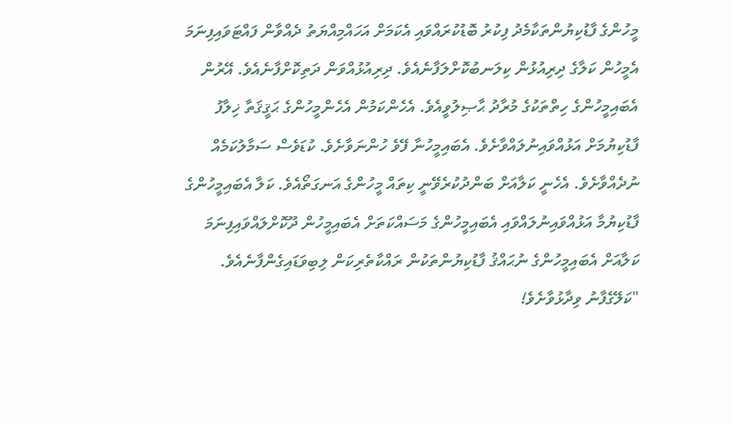މީހުންގެ ފާޑުކިޔުންތަކާމެދު ފިކުރު ބޮޑުކުރައްވައި އެކަމަށް އަހައްމިއްޔަތު ދެއްވާން ފައްޓަވައިފިނަމަ އެމީހުން ކަލާގެ ދިރިއުޅުން ކިލަނބުކޮށްލަފާނެއެވެ. ދިރިއުޅުއްވަން ދަތިކޮށްފާނެއެވެ. އޭރުން އެބައިމީހުންގެ ހިތްތަކުގެ މުރާދު ޙާޞިލުވީއެވެ. އެހެންކަމުން އެހެންމީހުންގެ ޙަޤީޤަތާ ޚިލާފު ފާޑުކިޔުމަށް އަޅުއްވައިނުލައްވާށެވެ. އެބައިމީހުނާ ފޭވެ ހުންނަވާށެވެ. ކުޑަވެސް ސަމާލުކަމެއް ނުދެއްވާށެވެ. އެހެނީ ކަލާއަށް ބަންދުކުރެވޭނީ ކިތައް މީހުންގެ އަނގަތޯއެވެ. ކަލާ އެބައިމީހުންގެ ފާޑުކިޔުމާ އަޅުއްވައިނުލައްވައި އެބައިމީހުންގެ މަސައްކަތަށް އެބައިމީހުން ދޫކޮށްލައްވައިފިނަމަ ކަލާއަށް އެބައިމީހުންގެ ނުޙައްޤު ފާޑުކިޔުންތަކުން ރައްކާތެރިކަން ލިބިވަޑައިގެންފާނެއެވެ.
"ކަލޭގެފާނު ވިދާޅުވާށެވެ!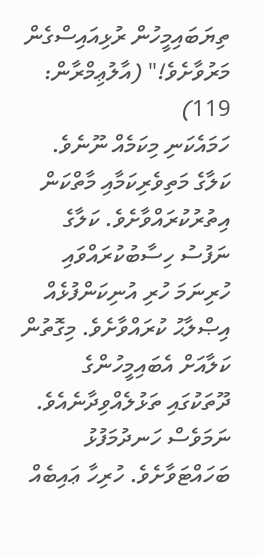ތިޔަބައިމީހުން ރުޅިއައިސްގެން މަރުވާށެވެ!" (އާލުޢިމްރާން: 119)
ހަމައެކަނި މިކަމެއް ނޫނެވެ. ކަލާގެ މަތިވެރިކަމާއި މާތްކަން އިތުރުކުރައްވާށެވެ. ކަލާގެ ނަފުސު ހިސާބުކުރައްވައި ހުރިނަމަ ހުރި އުނިކަންފުޅެއް އިޞްލާޙު ކުރައްވާށެވެ. މިގޮތުން ކަލާއަށް އެބައިމީހުންގެ ދޫތަކުގައި ތަޅުލެއްވިދާނެއެވެ. ނަމަވެސް ހަނދުމަފުޅު ބަހައްޓަވާށެވެ. ހުރިހާ ޢައިބެއް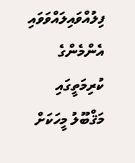ފިލުއްވައިލައްވަވައި އެންމެންގެ ކުރިމަތީގައި މަޤްބޫލު މީހަކަށް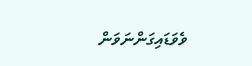ވެވަޑައިގަންނަވަން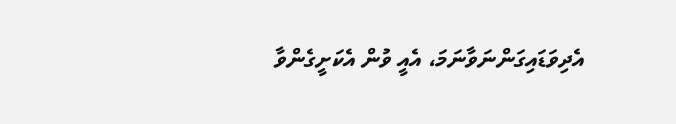އެދިވަޑައިގަންނަވާނަމަ، އެއީ ވުން އެކަށީގެންވާ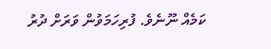ކަމެއް ނޫނެވެ. ފުރިހަމަވުން ވަރަށް ދުރު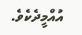އުއްމީދެކެވެ.